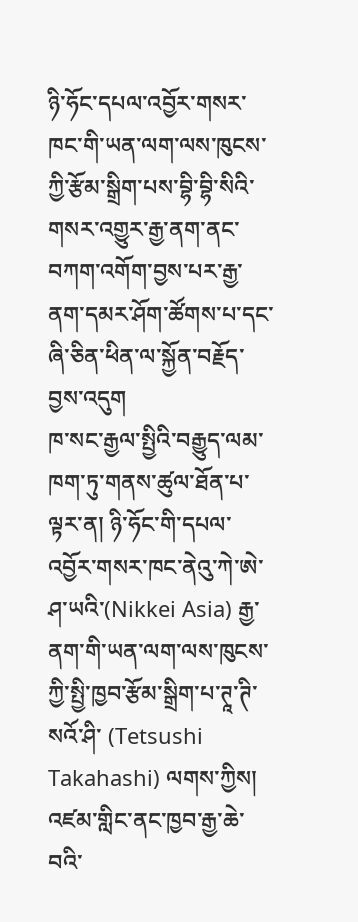ཉི་ཧོང་དཔལ་འབྱོར་གསར་ཁང་གི་ཡན་ལག་ལས་ཁུངས་ཀྱི་རྩོམ་སྒྲིག་པས་བྷི་བྷི་སིའི་གསར་འགྱུར་རྒྱ་ནག་ནང་བཀག་འགོག་བྱས་པར་རྒྱ་ནག་དམར་ཤོག་ཚོགས་པ་དང་ཞི་ཅིན་ཕིན་ལ་སྐྱོན་བརྗོད་བྱས་འདུག
ཁ་སང་རྒྱལ་སྤྱིའི་བརྒྱུད་ལམ་ཁག་ཏུ་གནས་ཚུལ་ཐོན་པ་ལྟར་ན། ཉི་ཧོང་གི་དཔལ་འབྱོར་གསར་ཁང་ནེའུ་ཀེ་ཨེ་ཤ་ཡའི་(Nikkei Asia) རྒྱ་ནག་གི་ཡན་ལག་ལས་ཁུངས་ཀྱི་སྤྱི་ཁྱབ་རྩོམ་སྒྲིག་པ་ཊཱ་ཊི་སའོ་ཤི་ (Tetsushi Takahashi) ལགས་ཀྱིས། འཛམ་གླིང་ནང་ཁྱབ་རྒྱ་ཆེ་བའི་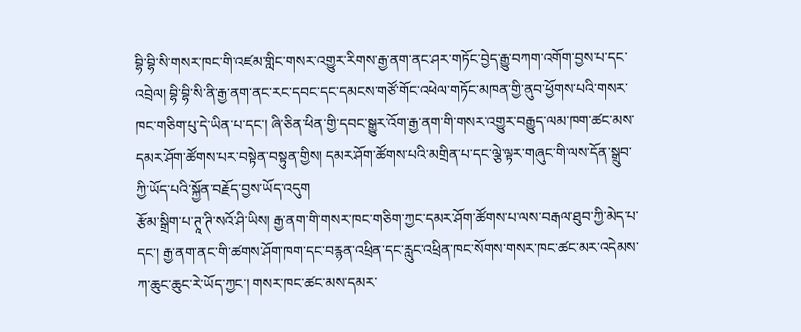བྷི་བྷི་སི་གསར་ཁང་གི་འཛམ་གླིང་གསར་འགྱུར་རིགས་རྒྱ་ནག་ནང་ཤར་གཏོང་བྱེད་རྒྱུ་བཀག་འགོག་བྱས་པ་དང་འབྲེལ། བྷི་བྷི་སི་ནི་རྒྱ་ནག་ནང་རང་དབང་དང་དམངས་གཙོ་གོང་འཕེལ་གཏོང་མཁན་གྱི་ནུབ་ཕྱོགས་པའི་གསར་ཁང་གཅིག་པུ་དེ་ཡིན་པ་དང་། ཞི་ཅིན་ཕིན་གྱི་དབང་སྒྱུར་འོག་རྒྱ་ནག་གི་གསར་འགྱུར་བརྒྱུད་ལམ་ཁག་ཚང་མས་དམར་ཤོག་ཚོགས་པར་བསྟེན་བསྟུན་གྱིས། དམར་ཤོག་ཚོགས་པའི་མགྲིན་པ་དང་ལྕེ་ལྟར་གཞུང་གི་ལས་དོན་སྒྲུབ་ཀྱི་ཡོད་པའི་སྐྱོན་བརྗོད་བྱས་ཡོད་འདུག
རྩོམ་སྒྲིག་པ་ཊཱ་ཊི་སའོ་ཤི་ཡིས། རྒྱ་ནག་གི་གསར་ཁང་གཅིག་ཀྱང་དམར་ཤོག་ཚོགས་པ་ལས་བརྒལ་ཐུབ་ཀྱི་མེད་པ་དང་། རྒྱ་ནག་ནང་གི་ཚགས་ཤོག་ཁག་དང་བརྙན་འཕྲིན་དང་རླུང་འཕྲིན་ཁང་སོགས་གསར་ཁང་ཚང་མར་འདེམས་ཀ་ཆུང་ཆུང་རེ་ཡོད་ཀྱང་། གསར་ཁང་ཚང་མས་དམར་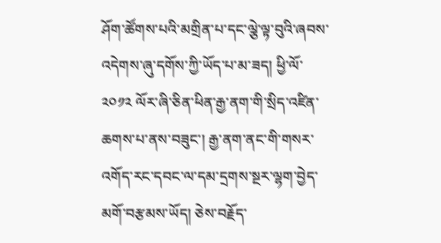ཤོག་ཚོགས་པའི་མགྲིན་པ་དང་ལྕེ་ལྟ་བུའི་ཞབས་འདེགས་ཞུ་དགོས་ཀྱི་ཡོད་པ་མ་ཟད། ཕྱི་ལོ་ ༢༠༡༢ ལོར་ཞི་ཅིན་ཕིན་རྒྱ་ནག་གི་སྲིད་འཛིན་ཆགས་པ་ནས་བཟུང་། རྒྱ་ནག་ནང་གི་གསར་འགོད་རང་དབང་ལ་དམ་དྲགས་སྔར་ལྷག་བྱེད་མགོ་བརྩམས་ཡོད། ཅེས་བརྗོད་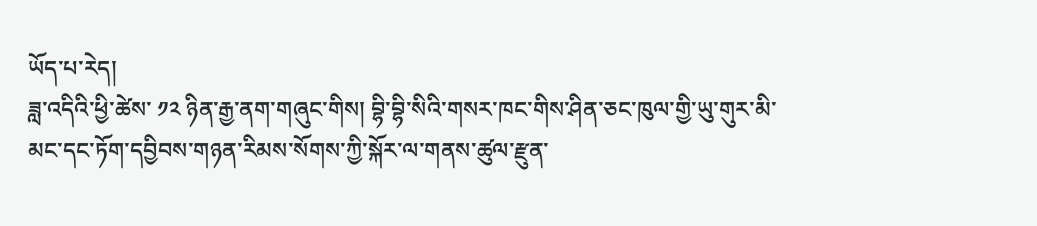ཡོད་པ་རེད།
ཟླ་འདིའི་ཕྱི་ཚེས་ ༡༢ ཉིན་རྒྱ་ནག་གཞུང་གིས། བྷི་བྷི་སིའི་གསར་ཁང་གིས་ཤིན་ཅང་ཁུལ་གྱི་ཡུ་གུར་མི་མང་དང་ཏོག་དབྱིབས་གཉན་རིམས་སོགས་ཀྱི་སྐོར་ལ་གནས་ཚུལ་རྫུན་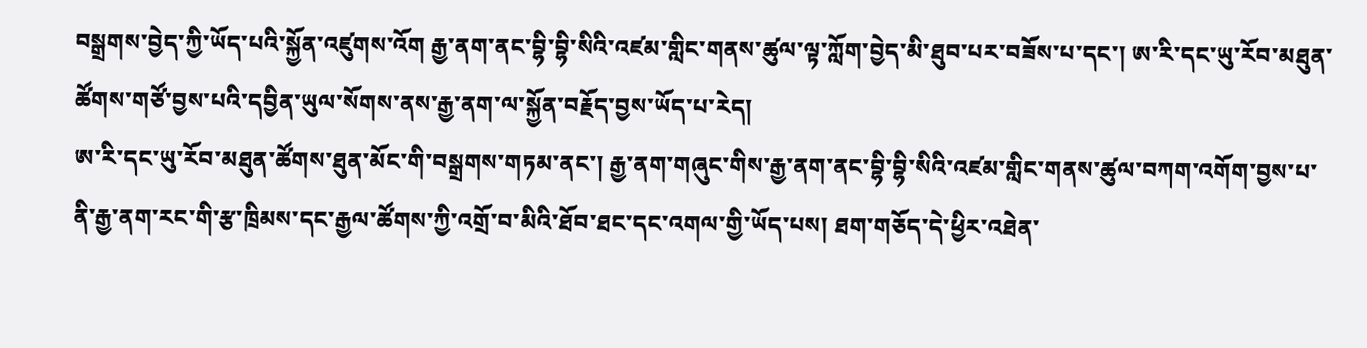བསྒྲགས་བྱེད་ཀྱི་ཡོད་པའི་སྐྱོན་འཛུགས་འོག རྒྱ་ནག་ནང་བྷི་བྷི་སིའི་འཛམ་གླིང་གནས་ཚུལ་ལྟ་ཀློག་བྱེད་མི་ཐུབ་པར་བཟོས་པ་དང་། ཨ་རི་དང་ཡུ་རོབ་མཐུན་ཚོགས་གཙོ་བྱས་པའི་དབྱིན་ཡུལ་སོགས་ནས་རྒྱ་ནག་ལ་སྐྱོན་བརྗོད་བྱས་ཡོད་པ་རེད།
ཨ་རི་དང་ཡུ་རོབ་མཐུན་ཚོགས་ཐུན་མོང་གི་བསྒྲགས་གཏམ་ནང་། རྒྱ་ནག་གཞུང་གིས་རྒྱ་ནག་ནང་བྷི་བྷི་སིའི་འཛམ་གླིང་གནས་ཚུལ་བཀག་འགོག་བྱས་པ་ནི་རྒྱ་ནག་རང་གི་རྩ་ཁྲིམས་དང་རྒྱལ་ཚོགས་ཀྱི་འགྲོ་བ་མིའི་ཐོབ་ཐང་དང་འགལ་གྱི་ཡོད་པས། ཐག་གཅོད་དེ་ཕྱིར་འཐེན་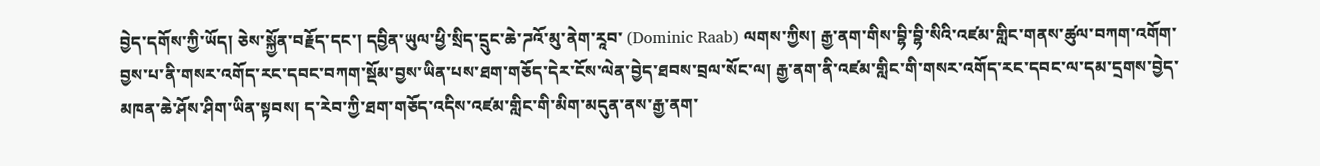བྱེད་དགོས་ཀྱི་ཡོད། ཅེས་སྐྱོན་བརྗོད་དང་། དབྱིན་ཡུལ་ཕྱི་སྲིད་དྲུང་ཆེ་ཌའོ་མུ་ནེག་རཱབ་ (Dominic Raab) ལགས་ཀྱིས། རྒྱ་ནག་གིས་བྷི་བྷི་སིའི་འཛམ་གླིང་གནས་ཚུལ་བཀག་འགོག་བྱས་པ་ནི་གསར་འགོད་རང་དབང་བཀག་སྡོམ་བྱས་ཡིན་པས་ཐག་གཅོད་དེར་ངོས་ལེན་བྱེད་ཐབས་བྲལ་སོང་ལ། རྒྱ་ནག་ནི་འཛམ་གླིང་གི་གསར་འགོད་རང་དབང་ལ་དམ་དྲགས་བྱེད་མཁན་ཆེ་ཤོས་ཤིག་ཡིན་སྟབས། ད་རེབ་ཀྱི་ཐག་གཅོད་འདིས་འཛམ་གླིང་གི་མིག་མདུན་ནས་རྒྱ་ནག་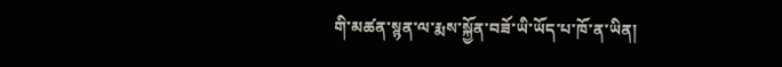གི་མཚན་སྙན་ལ་རྨས་སྐྱོན་བཟོ་ཡི་ཡོད་པ་ཁོ་ན་ཡིན།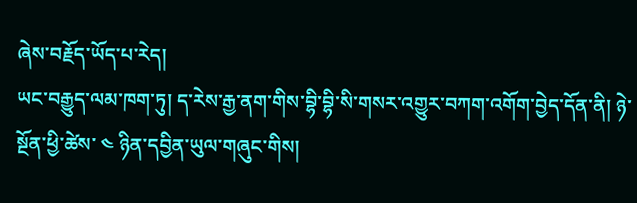ཞེས་བརྗོད་ཡོད་པ་རེད།
ཡང་བརྒྱུད་ལམ་ཁག་ཏུ། ད་རེས་རྒྱ་ནག་གིས་བྷི་བྷི་སི་གསར་འགྱུར་བཀག་འགོག་བྱེད་དོན་ནི། ཉེ་སྔོན་ཕྱི་ཚེས་ ༤ ཉིན་དབྱིན་ཡུལ་གཞུང་གིས།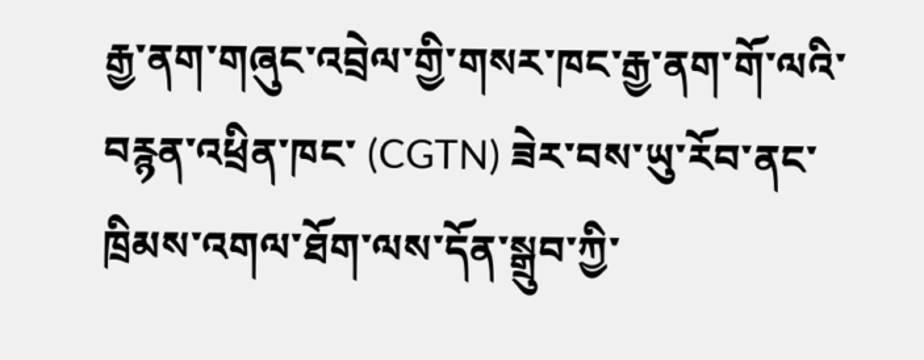རྒྱ་ནག་གཞུང་འབྲེལ་གྱི་གསར་ཁང་རྒྱ་ནག་གོ་ལའི་བརྙན་འཕྲིན་ཁང་ (CGTN) ཟེར་བས་ཡུ་རོབ་ནང་ཁྲིམས་འགལ་ཐོག་ལས་དོན་སྒྲུབ་ཀྱི་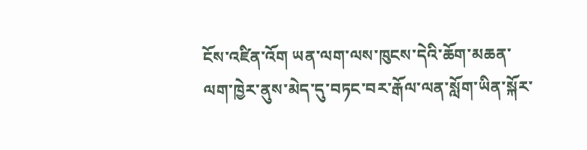ངོས་འཛིན་འོག ཡན་ལག་ལས་ཁུངས་དེའི་ཆོག་མཆན་ལག་ཁྱེར་ནུས་མེད་དུ་བཏང་བར་རྒོལ་ལན་སློག་ཡིན་སྐོར་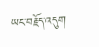ཡང་བརྗོད་འདུག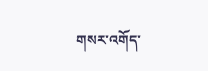གསར་འགོད་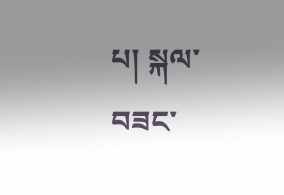པ། སྐལ་བཟང་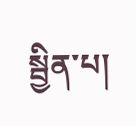སྦྱིན་པ།